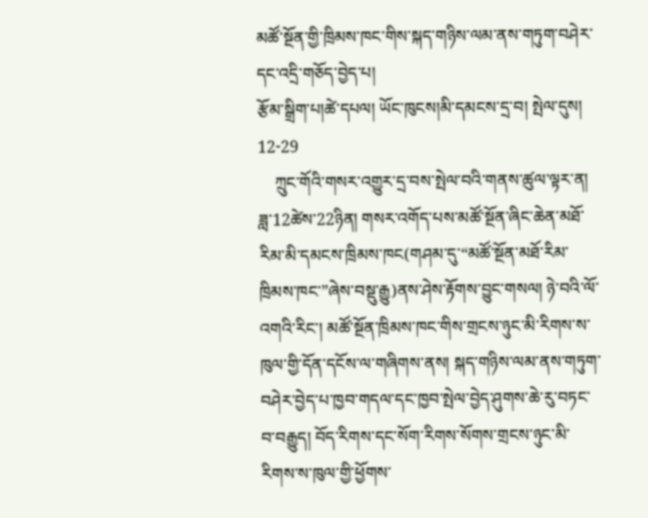མཚོ་སྔོན་གྱི་ཁྲིམས་ཁང་གིས་སྐད་གཉིས་ལམ་ནས་གཏུག་བཤེར་དང་འདྲི་གཅོད་བྱེད་པ།
རྩོམ་སྒྲིག་པ།ཚེ་དཔལ། ཡོང་ཁུངས།མི་དམངས་དྲ་བ། སྤེལ་དུས། 12-29
    ཀྲུང་གོའི་གསར་འགྱུར་དྲ་བས་སྤེལ་བའི་གནས་ཚུལ་ལྟར་ན། ཟླ་12ཚེས་22ཉིན། གསར་འགོད་པས་མཚོ་སྔོན་ཞིང་ཆེན་མཐོ་རིམ་མི་དམངས་ཁྲིམས་ཁང(གཤམ་དུ་“མཚོ་སྔོན་མཐོ་རིམ་ཁྲིམས་ཁང་”ཞེས་བསྡུ་རྒྱུ)ནས་ཤེས་རྟོགས་བྱུང་གསལ། ཉེ་བའི་ལོ་འགའི་རིང་། མཚོ་སྔོན་ཁྲིམས་ཁང་གིས་གྲངས་ཉུང་མི་རིགས་ས་ཁུལ་གྱི་དོན་དངོས་ལ་གཞིགས་ནས། སྐད་གཉིས་ལམ་ནས་གཏུག་བཤེར་བྱེད་པ་ཁྱབ་གདལ་དང་ཁྱབ་སྤེལ་བྱེད་ཤུགས་ཆེ་རུ་བཏང་བ་བརྒྱུད། བོད་རིགས་དང་སོག་རིགས་སོགས་གྲངས་ཉུང་མི་རིགས་ས་ཁུལ་གྱི་ཕྱོགས་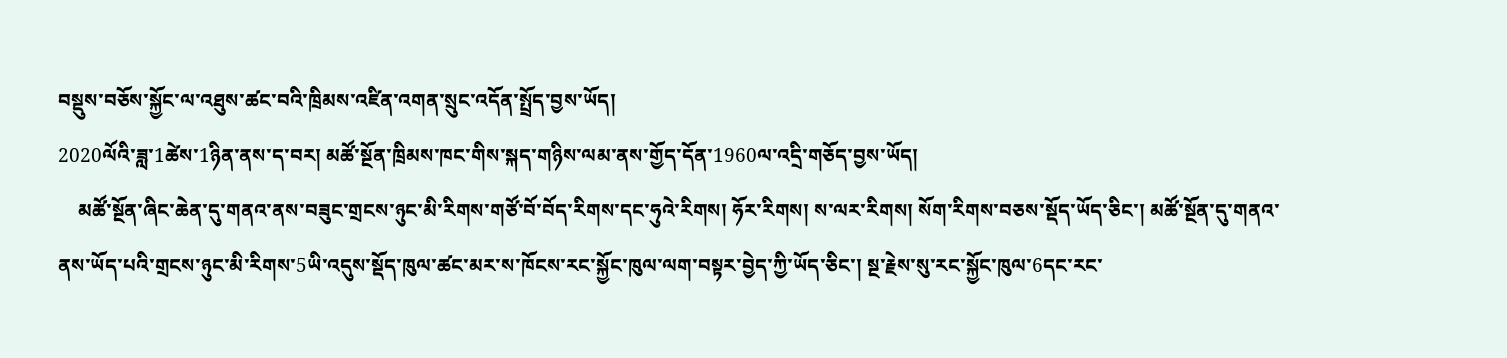བསྡུས་བཅོས་སྐྱོང་ལ་འཐུས་ཚང་བའི་ཁྲིམས་འཛིན་འགན་སྲུང་འདོན་སྤྲོད་བྱས་ཡོད།
2020ལོའི་ཟླ་1ཚེས་1ཉིན་ནས་ད་བར། མཚོ་སྔོན་ཁྲིམས་ཁང་གིས་སྐད་གཉིས་ལམ་ནས་གྱོད་དོན་1960ལ་འདྲི་གཅོད་བྱས་ཡོད།
    མཚོ་སྔོན་ཞིང་ཆེན་དུ་གནའ་ནས་བཟུང་གྲངས་ཉུང་མི་རིགས་གཙོ་བོ་བོད་རིགས་དང་ཧུའེ་རིགས། ཧོར་རིགས། ས་ལར་རིགས། སོག་རིགས་བཅས་སྡོད་ཡོད་ཅིང་། མཚོ་སྔོན་དུ་གནའ་ནས་ཡོད་པའི་གྲངས་ཉུང་མི་རིགས་5ཡི་འདུས་སྡོད་ཁུལ་ཚང་མར་ས་ཁོངས་རང་སྐྱོང་ཁུལ་ལག་བསྟར་བྱེད་ཀྱི་ཡོད་ཅིང་། སྔ་རྗེས་སུ་རང་སྐྱོང་ཁུལ་6དང་རང་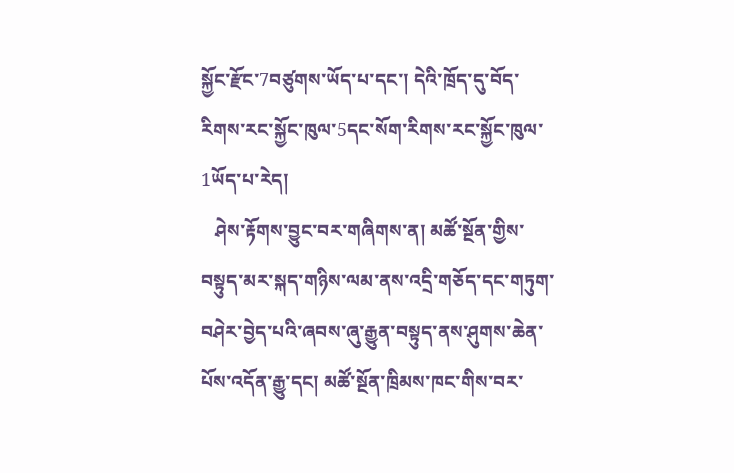སྐྱོང་རྫོང་7བཙུགས་ཡོད་པ་དང་། དེའི་ཁྲོད་དུ་བོད་རིགས་རང་སྐྱོང་ཁུལ་5དང་སོག་རིགས་རང་སྐྱོང་ཁུལ་1ཡོད་པ་རེད།
   ཤེས་རྟོགས་བྱུང་བར་གཞིགས་ན། མཚོ་སྔོན་གྱིས་བསྟུད་མར་སྐད་གཉིས་ལམ་ནས་འདྲི་གཅོད་དང་གཏུག་བཤེར་བྱེད་པའི་ཞབས་ཞུ་རྒྱུན་བསྟུད་ནས་ཤུགས་ཆེན་པོས་འདོན་རྒྱུ་དང། མཚོ་སྔོན་ཁྲིམས་ཁང་གིས་བར་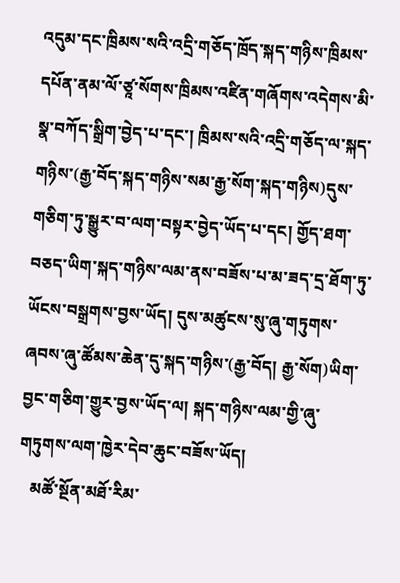འདུམ་དང་ཁྲིམས་སའི་འདྲི་གཅོད་ཁྲོད་སྐད་གཉིས་ཁྲིམས་དཔོན་ནམ་ལོ་ཙཱ་སོགས་ཁྲིམས་འཛིན་གཞོགས་འདེགས་མི་སྣ་བཀོད་སྒྲིག་བྱེད་པ་དང་། ཁྲིམས་སའི་འདྲི་གཅོད་ལ་སྐད་གཉིས་(རྒྱ་བོད་སྐད་གཉིས་སམ་རྒྱ་སོག་སྐད་གཉིས)དུས་གཅིག་ཏུ་སྒྱུར་བ་ལག་བསྟར་བྱེད་ཡོད་པ་དང། གྱོད་ཐག་བཅད་ཡིག་སྐད་གཉིས་ལམ་ནས་བཟོས་པ་མ་ཟད་དྲ་ཐོག་ཏུ་ཡོངས་བསྒྲགས་བྱས་ཡོད། དུས་མཚུངས་སུ་ཞུ་གཏུགས་ཞབས་ཞུ་ཚོམས་ཆེན་དུ་སྐད་གཉིས་(རྒྱ་བོད། རྒྱ་སོག)ཡིག་བྱང་གཅིག་གྱུར་བྱས་ཡོད་ལ། སྐད་གཉིས་ལམ་གྱི་ཞུ་གཏུགས་ལག་ཁྱེར་དེབ་ཆུང་བཟོས་ཡོད།
   མཚོ་སྔོན་མཐོ་རིམ་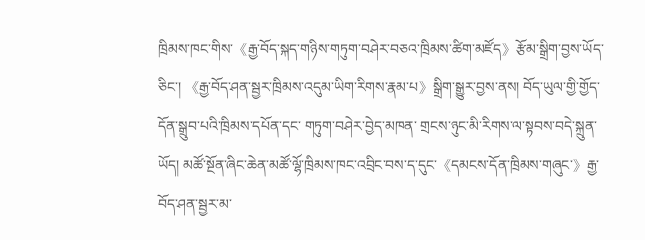ཁྲིམས་ཁང་གིས་《རྒྱ་བོད་སྐད་གཉིས་གཏུག་བཤེར་བཅའ་ཁྲིམས་ཚིག་མཛོད》རྩོམ་སྒྲིག་བྱས་ཡོད་ཅིང་། 《རྒྱ་བོད་ཤན་སྦྱར་ཁྲིམས་འདུམ་ཡིག་རིགས་རྣམ་པ》སྒྲིག་སྒྱུར་བྱས་ནས། བོད་ཡུལ་གྱི་གྱོད་དོན་སྒྲུབ་པའི་ཁྲིམས་དཔོན་དང་ གཏུག་བཤེར་བྱེད་མཁན་ གྲངས་ཉུང་མི་རིགས་ལ་སྟབས་བདེ་སྐྲུན་ཡོད། མཚོ་སྔོན་ཞིང་ཆེན་མཚོ་ལྷོ་ཁྲིམས་ཁང་འབྲིང་བས་ད་དུང་《དམངས་དོན་ཁྲིམས་གཞུང་》རྒྱ་བོད་ཤན་སྦྱར་མ་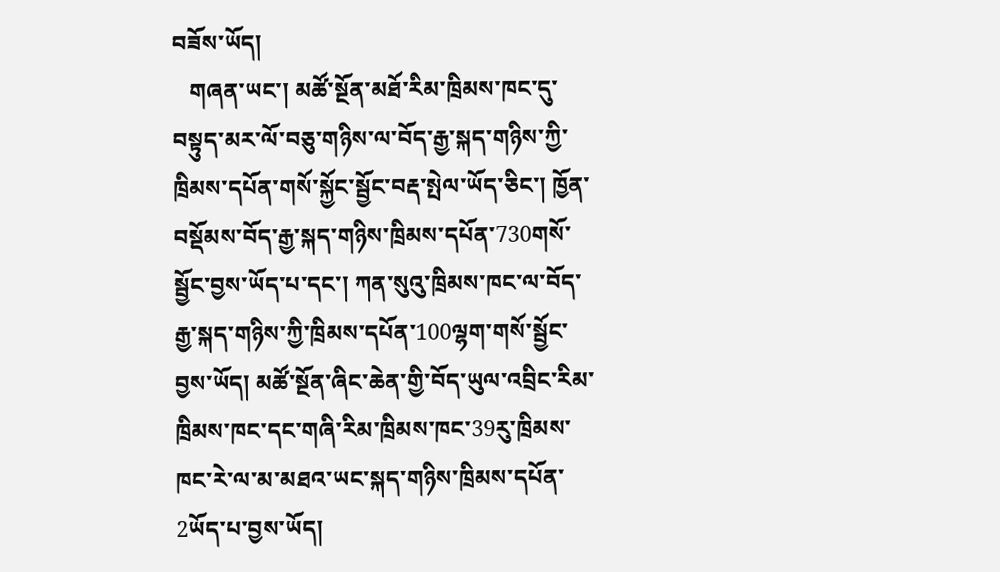བཟོས་ཡོད།
   གཞན་ཡང་། མཚོ་སྔོན་མཐོ་རིམ་ཁྲིམས་ཁང་དུ་བསྟུད་མར་ལོ་བཅུ་གཉིས་ལ་བོད་རྒྱ་སྐད་གཉིས་ཀྱི་ཁྲིམས་དཔོན་གསོ་སྐྱོང་སྦྱོང་བརྡ་སྤེལ་ཡོད་ཅིང་། ཁྱོན་བསྡོམས་བོད་རྒྱ་སྐད་གཉིས་ཁྲིམས་དཔོན་730གསོ་སྦྱོང་བྱས་ཡོད་པ་དང་། ཀན་སུའུ་ཁྲིམས་ཁང་ལ་བོད་རྒྱ་སྐད་གཉིས་ཀྱི་ཁྲིམས་དཔོན་100ལྷག་གསོ་སྦྱོང་བྱས་ཡོད། མཚོ་སྔོན་ཞིང་ཆེན་གྱི་བོད་ཡུལ་འབྲིང་རིམ་ཁྲིམས་ཁང་དང་གཞི་རིམ་ཁྲིམས་ཁང་39རུ་ཁྲིམས་ཁང་རེ་ལ་མ་མཐའ་ཡང་སྐད་གཉིས་ཁྲིམས་དཔོན་2ཡོད་པ་བྱས་ཡོད།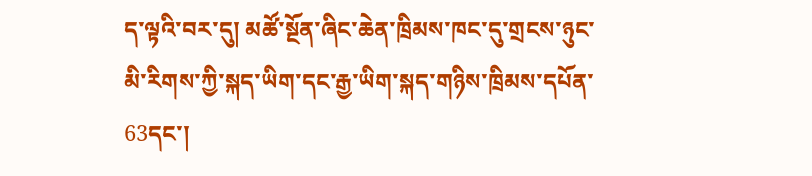ད་ལྟའི་བར་དུ། མཚོ་སྔོན་ཞིང་ཆེན་ཁྲིམས་ཁང་དུ་གྲངས་ཉུང་མི་རིགས་ཀྱི་སྐད་ཡིག་དང་རྒྱ་ཡིག་སྐད་གཉིས་ཁྲིམས་དཔོན་63དང་།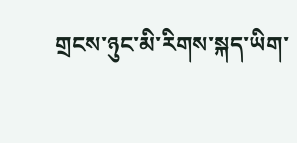གྲངས་ཉུང་མི་རིགས་སྐད་ཡིག་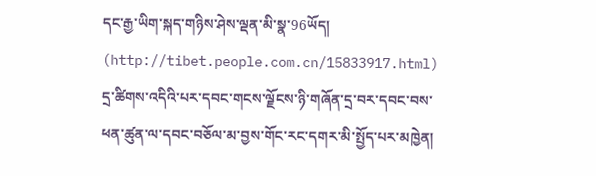དང་རྒྱ་ཡིག་སྐད་གཉིས་ཤེས་ལྡན་མི་སྣ་96ཡོད། (http://tibet.people.com.cn/15833917.html)
དྲ་ཚིགས་འདིའི་པར་དབང་གངས་ལྗོངས་ཉི་གཞོན་དྲ་བར་དབང་བས་ཕན་ཚུན་ལ་དབང་བཅོལ་མ་བྱས་གོང་རང་དགར་མི་སྤྱོད་པར་མཁྱེན།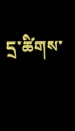དྲ་ཚིགས་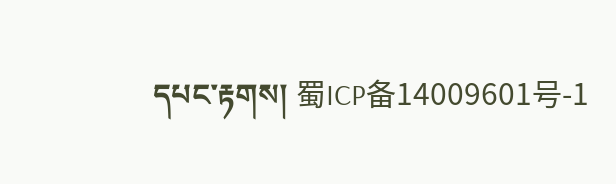དཔང་རྟགས། 蜀ICP备14009601号-1